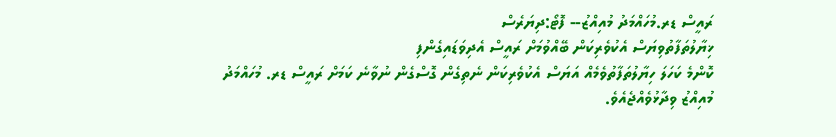ރައީސް ޑރ.މުހައްމަދު މުއިއްޒު-- ފޮޓޯ:ދިޔަރެސް
ޚިޔާލުތަފާތުވިޔަސް އެކުވެރިކަން ބޭއްވުމަށް ރައީސް އެދިވަޑައިގެންފި
ކޮންމެ ކަހަލަ ހިޔާލުތަފާތުވެމެއް އަޔަސް އެކުވެރިކަން ނެތިގެން ގޮސްގެން ނުވާނެ ކަމަށް ރައީސް ޑރ. މުހައްމަދު މުއިއްޒު ވިދާޅުވެއްޖެއެވެ.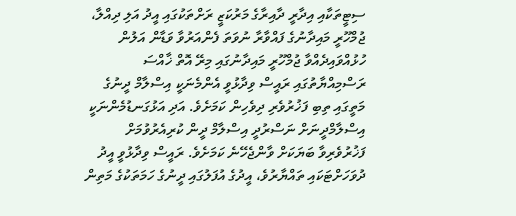ސިޓީތަކާއި އިދާރީ ދާއިރާގެ މަރުކަޒީ ރަށްތަކުގައި އީދު އަލި ދިއްލާ، ޖުމްހޫރީ މައިދާނުގެ ފައްވާރާ ނުވަތަ ފެންއަރުވާ ވަޑާން އަލުން ހުޅުއްވައިދެއްވާ ޖުމްހޫރީ މައިދާނުގައި މިރޭ އޮތް ޚާއްސަ ރަސްމިއްޔާތުގައި ރައީސް ވިދާޅުވީ އެންމެނަކީ އިސްލާމް ދީނުގެ މަތީގައި ތިބި ފަޚުރުވެރި ދިވެހިން ކަމަށެވެ. އަދި އަޅުގަނޑުމެންނަކީ އިސްލާމްދީނަށް ނަސްރުދީ އިސްލާމް ދީން ކުރިއެރުވުމަށް ފަޚުރުވެރިވާ ބަޔަކަށް ވާންޖެހޭނެ ކަމަށެވެ. ރައީސް ވިދާޅުވީ އީދު ދުވަހަށްޓަކައި ތައްޔާރުވެ، އީދުގެ އުފަލުގައި ދީނުގެ ހަމަތަކުގެ މަތިން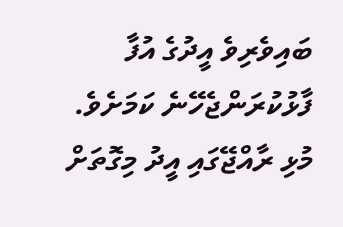ބައިވެރިވެ އީދުގެ އުފާ ފާޅުކުރަންޖެހޭނެ ކަމަށެވެ.
މުޅި ރާއްޖޭގައި އީދު މިގޮތަށް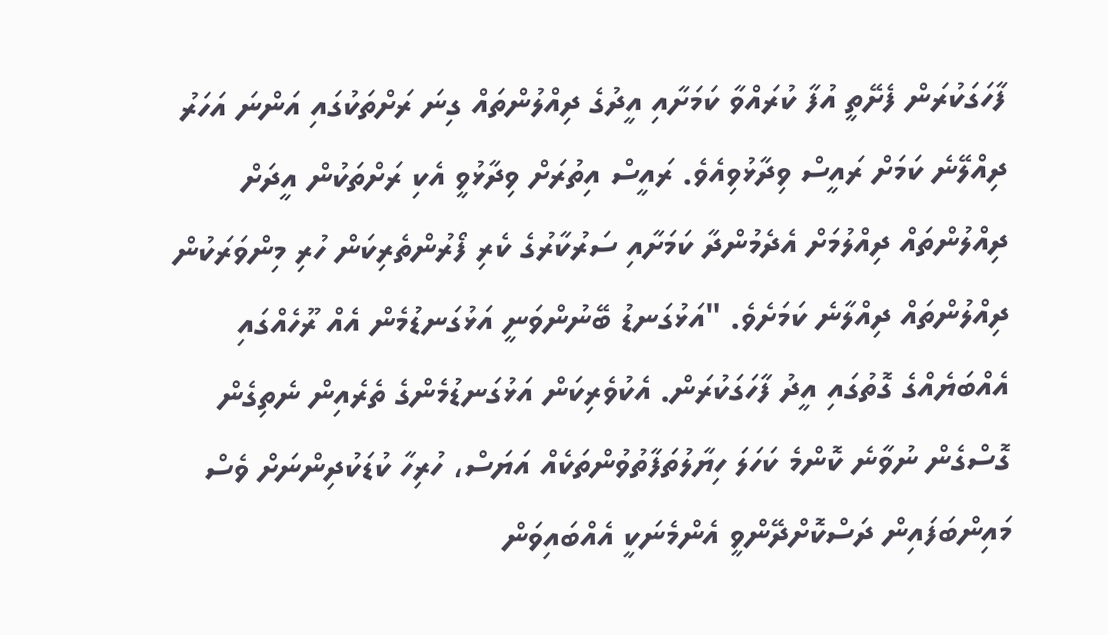ފާހަގަކުރަން ފެށޭތީ އުފާ ކުރައްވާ ކަމަށާއި އީދުގެ ދިއްލުންތައް ގިނަ ރަށްތަކުގައި އަންނަ އަހަރު ދިއްލޭނެ ކަމަށް ރައީސް ވިދާޅުވިއެވެ. ރައީސް އިތުރަށް ވިދާޅުވީ އެކި ރަށްތަކުން އީދަށް ދިއްލުންތައް ދިއްލުމަށް އެދެމުންދާ ކަމަށާއި ސަރުކާރުގެ ކެރި ފޯރުންތެރިކަން ހުރި މިންވަރަކުން ދިއްލުންތައް ދިއްލާނެ ކަމަށެވެ. "އަޅުގަނޑު ބޭނުންވަނީ އަޅުގަނޑުމެން އެއް ރޫހެއްގައި އެއްބަޔެއްގެ ގޮތުގައި އީދު ފާހަގަކުރަން. އެކުވެރިކަން އަޅުގަނޑުމެންގެ ތެރެއިން ނެތިގެން ގޮސްގެން ނުވާނެ ކޮންމެ ކަހަލަ ހިޔާލުތަފާތުވުންތަކެއް އަޔަސް، ހުރިހާ ކުޑަކުދިންނަށް ވެސް މައިންބަފައިން ދަސްކޮށްދޭންވީ އެންމެނަކީ އެއްބައިވަން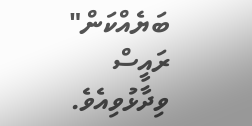ބަޔެއްކަން" ރައީސް ވިދާޅުވިއެވެ.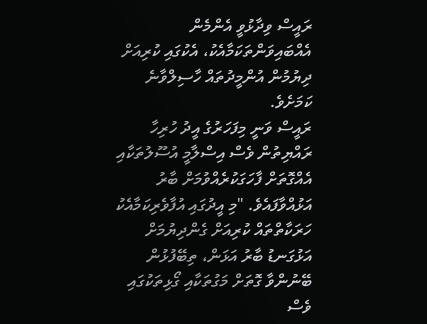ރައީސް ވިދާޅުވީ އެންމެން އެއްބައިވަންތަކަމާއެކު، އެކުގައި ކުރިއަށް ދިޔުމުން އުންމީދުތައް ހާސިލްވާނެ ކަމަށެވެ.
ރައީސް ވަނީ މިފަހަރުގެ އީދު ހުރިހާ ރައްޔިތުން ވެސް އިސްލާމީ އުސޫލުތަކާއި އެއްގޮތަށް ފާހަގަކުރެއްވުމަށް ބާރު އަޅުއްވާފައެވެ. "މި އީދުގައި އުފާވެރިކަމާއެކު ހަރަކާތްތައް ކުރިއަށް ގެންދިޔުމަށް އަޅުގަނޑު ބާރު އަޅަން، ތިބޭފުޅުން ބޭނުންވާ ގޮތަށް މަގުތަކާއި ގޯޅިތަކުގައި ވެސް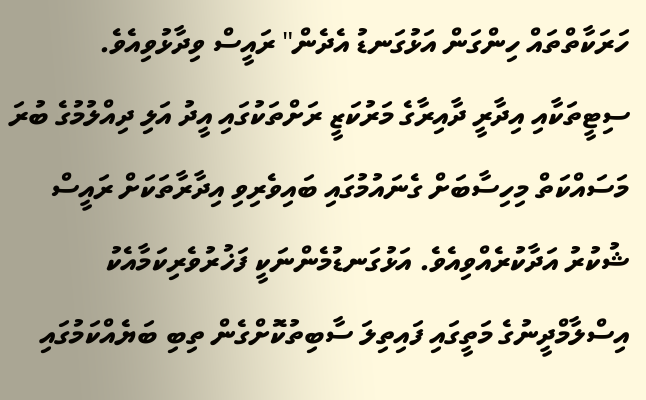ހަރަކާތްތައް ހިންގަން އަޅުގަނޑު އެދެން" ރައީސް ވިދާޅުވިއެވެ. ސިޓީތަކާއި އިދާރީ ދާއިރާގެ މަރުކަޒީ ރަށްތަކުގައި އީދު އަލި ދިއްލުމުގެ ބުރަ މަސައްކަތް މިހިސާބަށް ގެނައުމުގައި ބައިވެރިވި އިދާރާތަކަށް ރައީސް ޝުކުރު އަދާކުރެއްވިއެވެ. އަޅުގަނޑުމެންނަކީ ފަޚުރުވެރިކަމާއެކު އިސްލާމްދީނުގެ މަތީގައި ފައިތިލަ ސާބިތުކޮށްގެން ތިބި ބަޔެއްކަމުގައި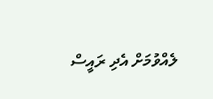ލެއްވުމަށް އެދި ރައީސް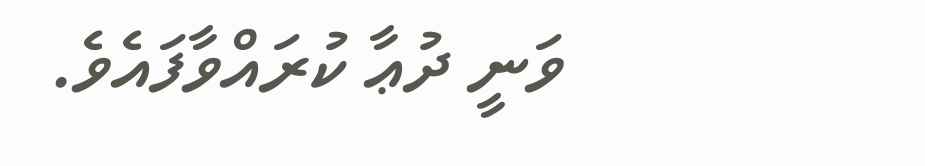ވަނީ ދުޢާ ކުރައްވާފައެވެ.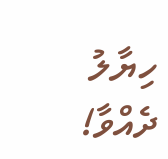ހިޔާލު ދެއްވާ!